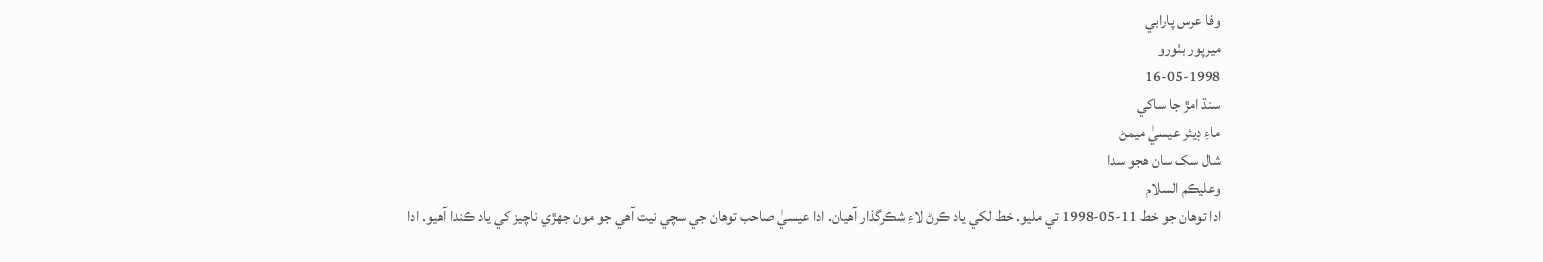وفا عرس پارابي
ميرپور بٺورو
16-05-1998
سنڌ امڙ جا ساکي
ماءِ ڊيئر عيسيٰ ميمڻ
شال سک سان هجو سدا
وعليڪم السلام
ادا توهان جو خط 11-05-1998 تي مليو. خط لکي ياد ڪرڻ لاءِ شڪرگذار آهيان. ادا عيسيٰ صاحب توهان جي سچي نيت آهي جو مون جهڙي ناچيز کي ياد ڪندا آهيو. ادا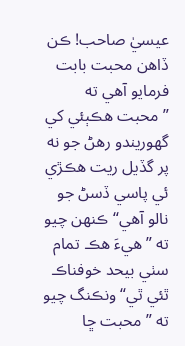عيسيٰ صاحب! ڪن ڏاهن محبت بابت فرمايو آهي ته ”محبت هڪٻئي کي گهوريندو رهڻ جو نه پر گڏيل ريت هڪڙي ئي پاسي ڏسڻ جو نالو آهي“ ڪنهن چيو ته ”هيءَ هڪ تمام سٺي بيحد خوفناڪ ٿئي ٿي“ ونڪنگ چيو ته ”محبت ڇا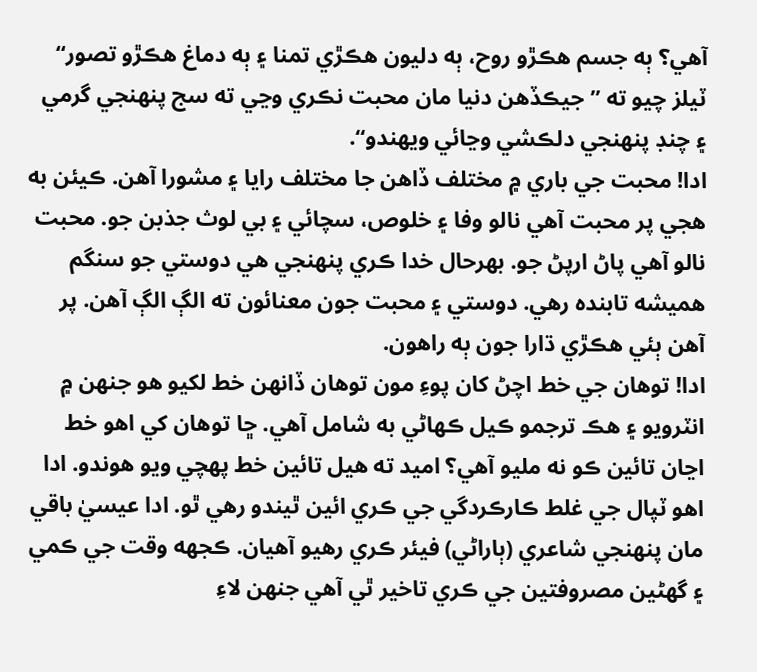آهي؟ ٻه جسم هڪڙو روح، ٻه دليون هڪڙي تمنا ۽ ٻه دماغ هڪڙو تصور“ ٽيلز چيو ته ”جيڪڏهن دنيا مان محبت نڪري وڃي ته سج پنهنجي گرمي ۽ چنڊ پنهنجي دلڪشي وڃائي ويهندو“.
ادا! محبت جي باري ۾ مختلف ڏاهن جا مختلف رايا ۽ مشورا آهن. ڪيئن به هجي پر محبت آهي نالو وفا ۽ خلوص، سچائي ۽ بي لوث جذبن جو. محبت نالو آهي پاڻ ارپڻ جو. بهرحال خدا ڪري پنهنجي هي دوستي جو سنگم هميشه تابنده رهي. دوستي ۽ محبت جون معنائون ته الڳ الڳ آهن. پر آهن ٻئي هڪڙي ڌارا جون ٻه راهون.
ادا! توهان جي خط اچڻ کان پوءِ مون توهان ڏانهن خط لکيو هو جنهن ۾ انٽرويو ۽ هڪ ترجمو ڪيل ڪهاڻي به شامل آهي. ڇا توهان کي اهو خط اڃان تائين ڪو نه مليو آهي؟ اميد ته هيل تائين خط پهچي ويو هوندو. ادا اهو ٽپال جي غلط ڪارڪردگي جي ڪري ائين ٿيندو رهي ٿو. ادا عيسيٰ باقي مان پنهنجي شاعري (ٻاراڻي) فيئر ڪري رهيو آهيان. ڪجهه وقت جي ڪمي ۽ گهڻين مصروفتين جي ڪري تاخير ٿي آهي جنهن لاءِ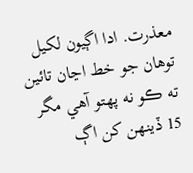معذرت. ادا اڳيون لکيل توهان جو خط اڃان تائين ته ڪو نه پهتو آهي مگر 15 ڏينهن کن اڳ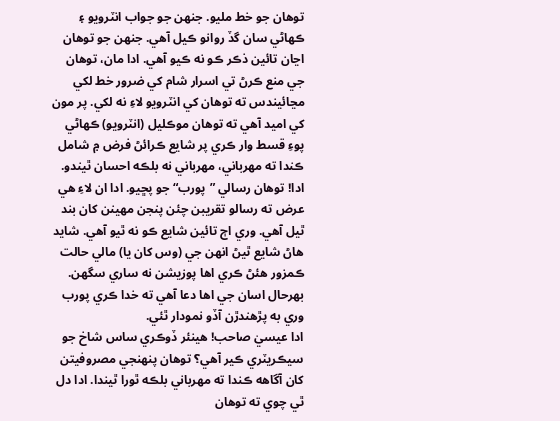توهان جو خط مليو. جنهن جو جواب انٽرويو ۽ ڪهاڻي سان گڏ روانو ڪيل آهي. جنهن جو توهان اڃان تائين ذڪر ڪو نه ڪيو آهي. ادا مان، توهان جي منع ڪرڻ تي اسرار شام کي ضرور خط لکي مڃائيندس ته توهان کي انٽرويو لاءِ نه لکي. پر مون کي اميد آهي ته توهان موڪليل (انٽرويو) ڪهاڻي پوءِ قسط وار ڪري پر شايع ڪرائڻ فرض ۾ شامل ڪندا ته مهرباني، مهرباني نه بلڪه احسان ٿيندو.
ادا! توهان رسالي ”پورب“ جو پڇيو. ادا ان لاءِ هي عرض ته رسالو تقريبن چئن پنجن مهينن کان بند ٿيل آهي. وري اڄ تائين شايع ڪو نه ٿيو آهي. شايد هاڻ شايع ٿيڻ انهن جي (وس کان يا) مالي حالت ڪمزور هئڻ ڪري اها پوزيشن نه ساري سگهن. بهرحال اسان جي اها دعا آهي ته خدا ڪري پورب وري به پڙهندڙن آڏو نمودار ٿئي.
ادا عيسيٰ صاحب! هينئر ڏوڪري ساس شاخ جو سيڪريٽري ڪير آهي؟ توهان پنهنجي مصروفيتن کان آگاهه ڪندا ته مهرباني بلڪه ٿورا ٿيندا. ادا دل ٿي چوي ته توهان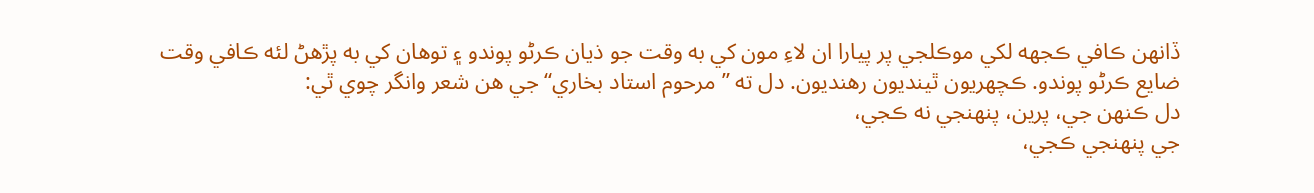ڏانهن ڪافي ڪجهه لکي موڪلجي پر پيارا ان لاءِ مون کي به وقت جو ذيان ڪرڻو پوندو ۽ توهان کي به پڙهڻ لئه ڪافي وقت ضايع ڪرڻو پوندو. ڪچهريون ٿينديون رهنديون. دل ته ”مرحوم استاد بخاري“ جي هن شعر وانگر چوي ٿي:
دل ڪنهن جي، پرين، پنهنجي نه ڪجي،
جي پنهنجي ڪجي،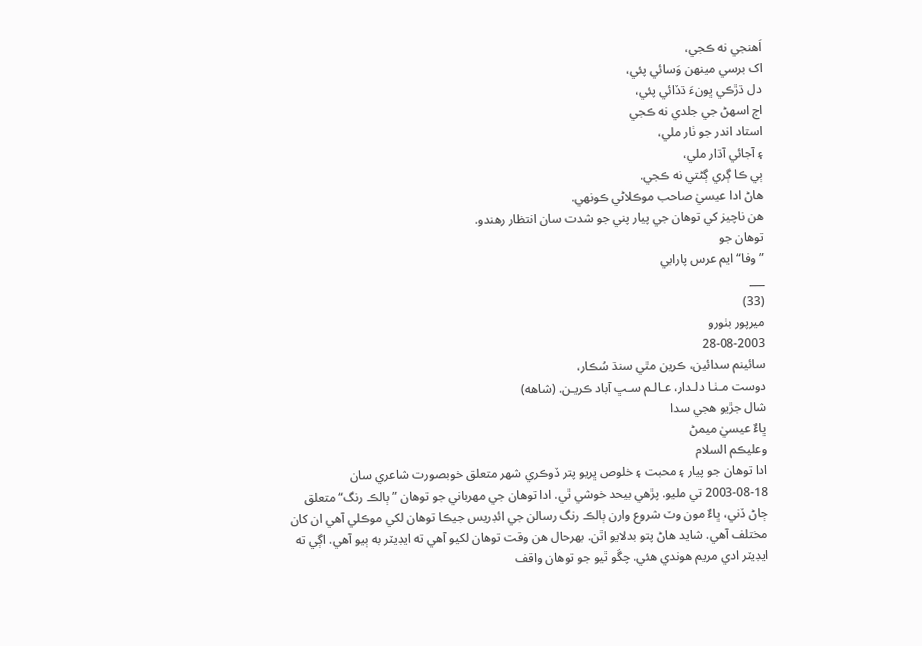اَهنجي نه ڪجي،
اک برسي مينهن وَسائي پئي،
دل ڌڙڪي ڀونءَ ڌڏائي پئي،
اڄ اسهڻ جي جلدي نه ڪجي
استاد اندر جو ٺار ملي،
۽ آجائي آڌار ملي،
ٻي ڪا ڳري ڳڻتي نه ڪجي.
هاڻ ادا عيسيٰ صاحب موڪلاڻي ڪونهي.
هن ناچيز کي توهان جي پيار پني جو شدت سان انتظار رهندو.
توهان جو
”وفا“ ايم عرس پارابي
___
(33)
ميرپور بٺورو
28-08-2003
سائينم سدائين، ڪرين مٿي سنڌ سُڪار،
دوست مـٺـا دلـدار، عـالـم سـڀ آباد ڪريـن. (شاهه)
شال جڙيو هجي سدا
ڀاءٌ عيسيٰ ميمڻ
وعليڪم السلام
ادا توهان جو پيار ۽ محبت ۽ خلوص ڀريو پتر ڏوڪري شهر متعلق خوبصورت شاعري سان 18-08-2003 تي مليو. پڙهي بيحد خوشي ٿي. ادا توهان جي مهرباني جو توهان ”ٻالڪ رنگ“ متعلق ڄاڻ ڏني، ڀاءٌ مون وٽ شروع وارن ٻالڪ رنگ رسالن جي ائڊريس جيڪا توهان لکي موڪلي آهي ان کان مختلف آهي. شايد هاڻ پتو بدلايو اٿن. بهرحال هن وقت توهان لکيو آهي ته ايڊيٽر به ٻيو آهي. اڳي ته ايڊيٽر ادي مريم هوندي هئي. چڱو ٿيو جو توهان واقف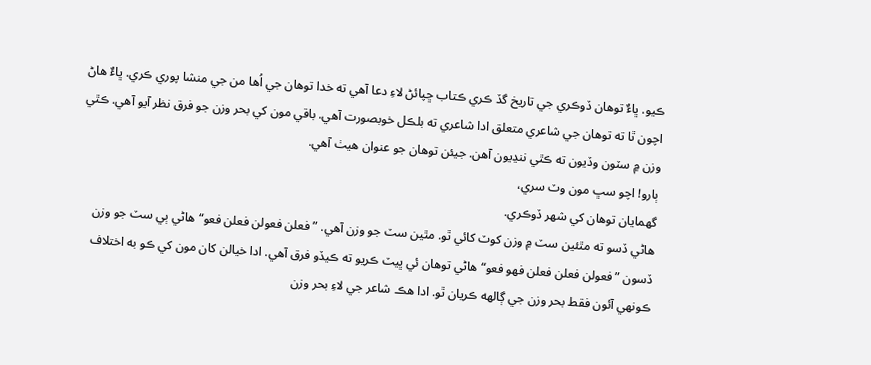ڪيو. ڀاءٌ توهان ڏوڪري جي تاريخ گڏ ڪري ڪتاب ڇپائڻ لاءِ دعا آهي ته خدا توهان جي اُها من جي منشا پوري ڪري. ڀاءٌ هاڻ اچون ٿا ته توهان جي شاعري متعلق ادا شاعري ته بلڪل خوبصورت آهي. باقي مون کي بحر وزن جو فرق نظر آيو آهي. ڪٿي وزن ۾ سٽون وڏيون ته ڪٿي ننڍيون آهن. جيئن توهان جو عنوان هيٺ آهي.
ٻارو! اچو سڀ مون وٽ سري،
گهمايان توهان کي شهر ڏوڪري.
هاڻي ڏسو ته مٿئين سٽ ۾ وزن کوٽ کائي ٿو. مٿين سٽ جو وزن آهي. ”فعلن فعولن فعلن فعو“ هاڻي ٻي سٽ جو وزن ڏسون ”فعولن فعلن فعلن فهو فعو“ هاڻي توهان ئي ڀيٽ ڪريو ته ڪيڏو فرق آهي. ادا خيالن کان مون کي ڪو به اختلاف ڪونهي آئون فقط بحر وزن جي ڳالهه ڪريان ٿو. ادا هڪ شاعر جي لاءِ بحر وزن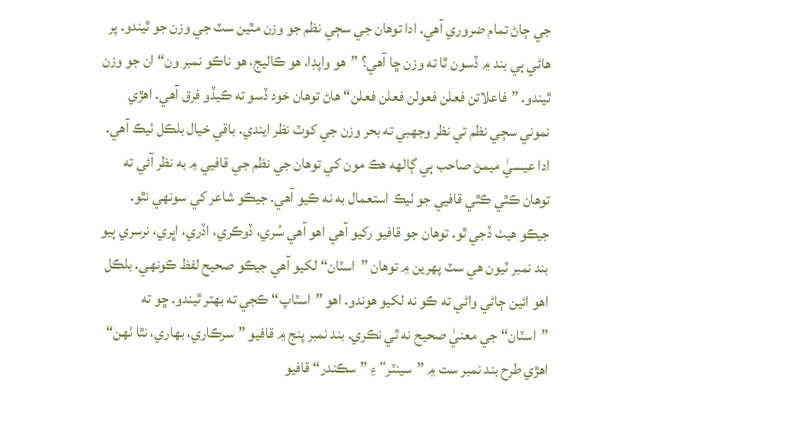جي ڄاڻ تمام ضروري آهي. ادا توهان جي سڄي نظم جو وزن مٿين سٽ جي وزن جو ٿيندو. پر هاڻي ٻي بند ۾ ڏسون ٿا ته وزن ڇا آهي؟ ”هو واپڊا، هو ڪاليج، هو ناڪو نمبر ون“ ان جو وزن ٿيندو. ”فاعلاتن فعلن فعولن فعلن فعلن“ هاڻ توهان خود ڏسو ته ڪيڏو فرق آهي. اهڙي نموني سڄي نظم تي نظر وجهبي ته بحر وزن جي کوٽ نظر ايندي. باقي خيال بلڪل ٺيڪ آهي.
ادا عيسيٰ ميمڻ صاحب ٻي ڳالهه هڪ مون کي توهان جي نظم جي قافيي ۾ به نظر آئي ته توهان ڪٿي ڪٿي قافيي جو ٺيڪ استعمال به نه ڪيو آهي. جيڪو شاعر کي سونهي نٿو. جيڪو هيٺ ڏجي ٿو. توهان جو قافيو رکيو آهي اهو آهي سُري، ڏوڪري، اڏري، اڀري، نرسري ٻيو بند نمبر ٽيون هي سٽ پهرين ۾ توهان ”اسٽان“ لکيو آهي جيڪو صحيح لفظ ڪونهي. بلڪل اهو ائين ڄاڻي واڻي ته ڪو نه لکيو هوندو. اهو ”اسٽاپ“ ڪجي ته بهتر ٿيندو. ڇو ته ”اسٽان“ جي معنيٰ صحيح نه ٿي نڪري. بند نمبر پنج ۾ قافيو ”سرڪاري، بهاري، نٿا ٺهن“ اهڙي طرح بند نمبر ست ۾ ”سينٽر“ ۽ ”سڪندر“ قافيو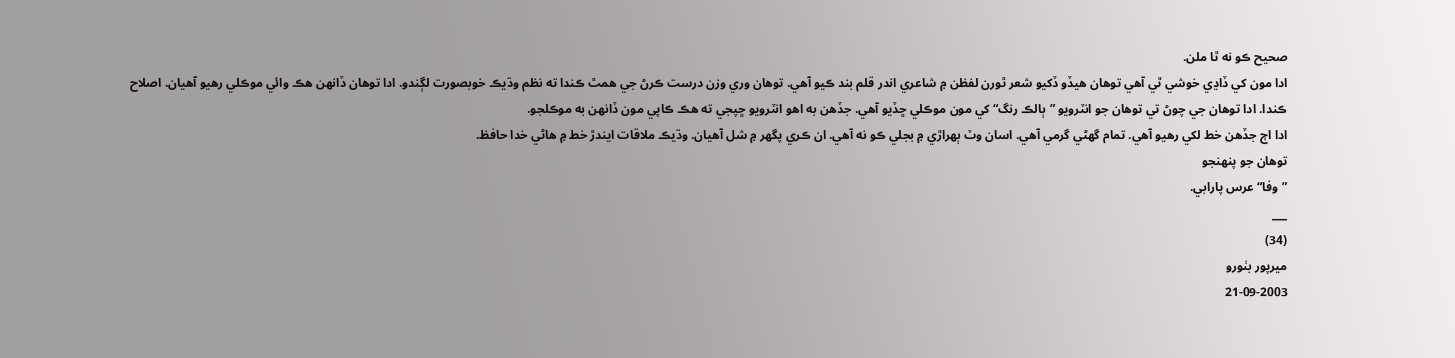صحيح ڪو نه ٿا ملن.
ادا مون کي ڏاڍي خوشي ٿي آهي توهان هيڏو ڏکيو شعر ٿورن لفظن ۾ شاعري اندر قلم بند ڪيو آهي. توهان وري وزن درست ڪرڻ جي همٿ ڪندا ته نظم وڌيڪ خوبصورت لڳندو. ادا توهان ڏانهن هڪ وائي موڪلي رهيو آهيان. اصلاح ڪندا. ادا توهان جي چوڻ تي توهان جو انٽرويو ”ٻالڪ رنگ“ کي مون موڪلي ڇڏيو آهي. جڏهن به اهو انٽرويو ڇپجي ته هڪ ڪاپي مون ڏانهن به موڪلجو.
ادا اڄ جڏهن خط لکي رهيو آهي. تمام گهڻي گرمي آهي. اسان وٽ ٻهراڙي ۾ بجلي ڪو نه آهي. ان ڪري پگهر ۾ شل آهيان. وڌيڪ ملاقات ايندڙ خط ۾ هاڻي خدا حافظ.
توهان جو پنهنجو
”وفا“ عرس پارابي.
___
(34)
ميرپور بٺورو
21-09-2003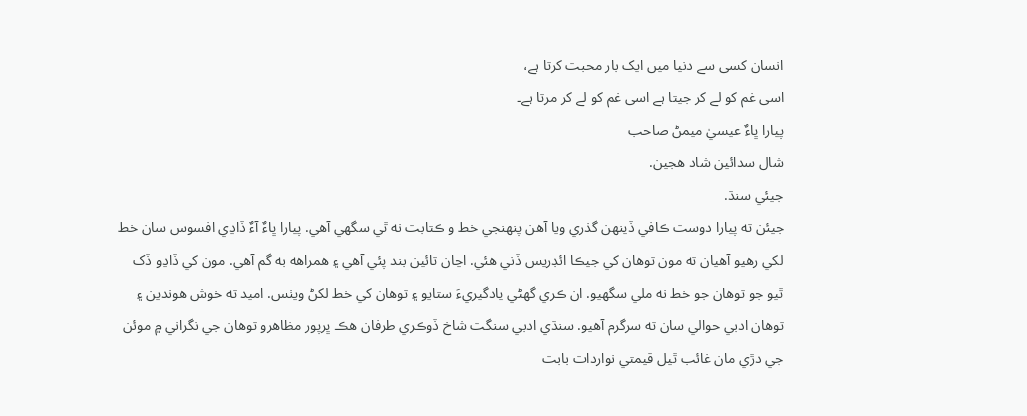انسان کسی سے دنیا میں ایک بار محبت کرتا ہے،
اسی غم کو لے کر جیتا ہے اسی غم کو لے کر مرتا ہے۔
پيارا ڀاءٌ عيسيٰ ميمڻ صاحب
شال سدائين شاد هجين.
جيئي سنڌ.
جيئن ته پيارا دوست ڪافي ڏينهن گذري ويا آهن پنهنجي خط و ڪتابت نه ٿي سگهي آهي. پيارا ڀاءٌ آءٌ ڏاڍي افسوس سان خط لکي رهيو آهيان ته مون توهان کي جيڪا ائڊريس ڏني هئي. اڃان تائين بند پئي آهي ۽ همراهه به گم آهي. مون کي ڏاڍو ڏک ٿيو جو توهان جو خط نه ملي سگهيو. ان ڪري گهڻي يادگيريءَ ستايو ۽ توهان کي خط لکڻ ويٺس. اميد ته خوش هوندين ۽ توهان ادبي حوالي سان ته سرگرم آهيو. سنڌي ادبي سنگت شاخ ڏوڪري طرفان هڪ ڀرپور مظاهرو توهان جي نگراني ۾ موئن جي دڙي مان غائب ٿيل قيمتي نواردات بابت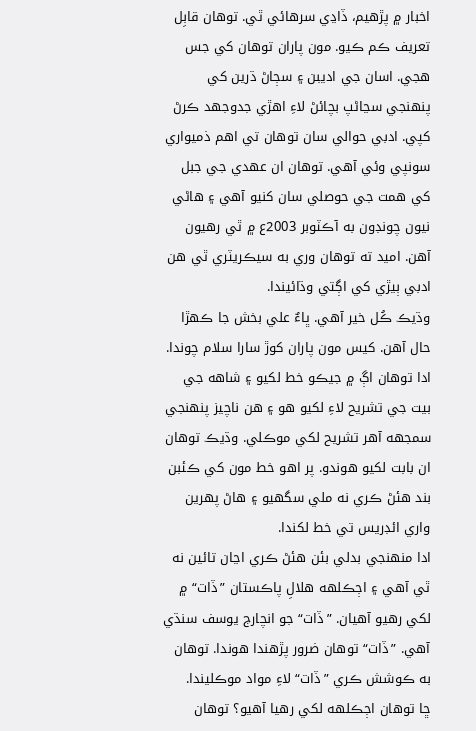اخبار ۾ پڙهيم، ڏاڍي سرهائي ٿي. توهان قابِل تعريف ڪم ڪيو. مون پاران توهان کي جس هجي. اسان جي اديبن ۽ سڄاڻ ڌرين کي پنهنجي سڃاڻپ بچائڻ لاءِ اهڙي جدوجهد ڪرڻ کپي. ادبي حوالي سان توهان تي اهم ذميواري سونپي وئي آهي. توهان ان عهدي جي جبل کي همت جي حوصلي سان کنيو آهي ۽ هاڻي نيون چونڊون به آڪٽوبر 2003ع ۾ ٿي رهيون آهن. اميد ته توهان وري به سيڪريٽري ٿي هن ادبي ٻيڙي کي اڳتي وڌائيندا.
وڌيڪ ڪُل خير آهي. ڀاءٌ علي بخش جا ڪهڙا حال آهن. کيس مون پاران کوڙ سارا سلام چوندا. ادا توهان اڳ ۾ جيڪو خط لکيو ۽ شاهه جي بيت جي تشريح لاءِ لکيو هو ۽ هن ناچيز پنهنجي سمجهه آهر تشريح لکي موڪلي. وڌيڪ توهان ان بابت لکيو هوندو. پر اهو خط مون کي ڪئبن بند هئڻ ڪري نه ملي سگهيو ۽ هاڻ پهرين واري ائڊريس تي خط لکندا.
ادا منهنجي بدلي بئن هئڻ ڪري اڃان تائين نه ٿي آهي ۽ اڄڪلهه هلالِ پاڪستان ”ڏات“ ۾ لکي رهيو آهيان. ”ڏات“ جو انچارج يوسف سنڌي آهي. ”ڏات“ توهان ضرور پڙهندا هوندا. توهان به ڪوشش ڪري ”ڏات“ لاءِ مواد موڪليندا.
ڇا توهان اڄڪلهه لکي رهيا آهيو؟ توهان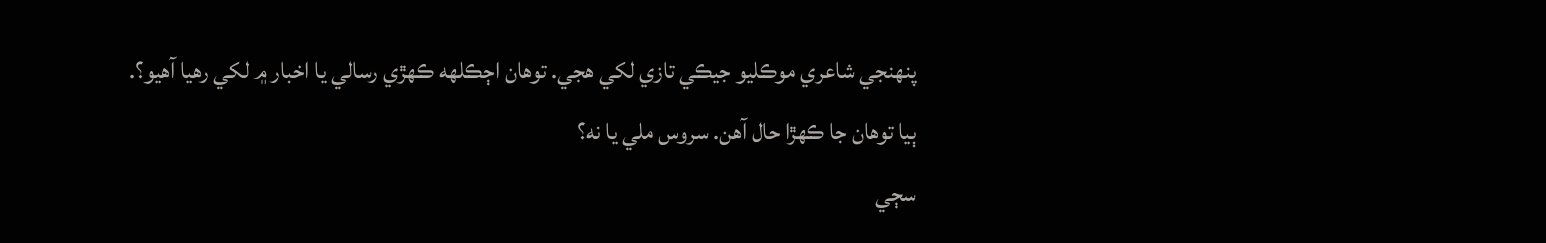پنهنجي شاعري موڪليو جيڪي تازي لکي هجي. توهان اڄڪلهه ڪهڙي رسالي يا اخبار ۾ لکي رهيا آهيو؟.
ٻيا توهان جا ڪهڙا حال آهن. سروس ملي يا نه؟
سڄي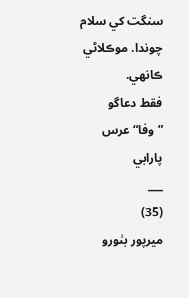سنگت کي سلام چوندا. موڪلاڻي ڪانهي.
فقط دعاگو
”وفا“ عرس پارابي
___
(35)
ميرپور بٺورو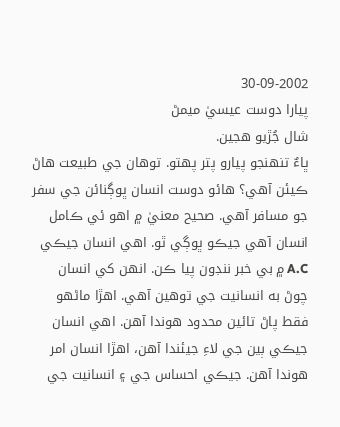30-09-2002
پيارا دوست عيسيٰ ميمڻ
شال جُڙيو هجين.
ڀاءٌ تنهنجو پيارو پتر پهتو. توهان جي طبيعت هاڻ ڪيئن آهي؟ هائو دوست انسان ڀوڳنائن جي سفر جو مسافر آهي. صحيح معنيٰ ۾ اهو ئي ڪامل انسان آهي جيڪو ڀوڳي ٿو. اهي انسان جيڪي A.C ۾ بي خبر ننڊون پيا ڪن. انهن کي انسان چوڻ به انسانيت جي توهين آهي. اهڙا ماڻهو فقط پاڻ تائين محدود هوندا آهن. اهي انسان جيڪي ٻين جي لاءِ جيئندا آهن، اهڙا انسان امر هوندا آهن. جيڪي احساس جي ۽ انسانيت جي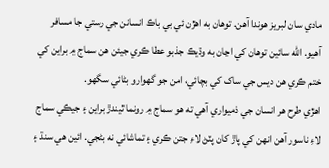مادي سان لبريز هوندا آهن. توهان به اهڙن ئي بي باڪ انسانن جي رستي جا مسافر آهيو. الله سائين توهان کي اڃان به وڌيڪ جذبو عطا ڪري جيئن هن سماج ۾ براين کي ختم ڪري هن ديس جي ساک کي بچائي، امن جو گهوارو بڻائي سگهو.
اهڙي طرح هر انسان جي ذميواري آهي ته هو سماج ۾ رونما ٿيندڙ براين ۽ جيڪي سماج لاءِ ناسور آهن انهن کي پاڙ کان پٽڻ لاءِ جتن ڪري ۽ تماشائي نه بڻجي. ائين هي سنڌ ۽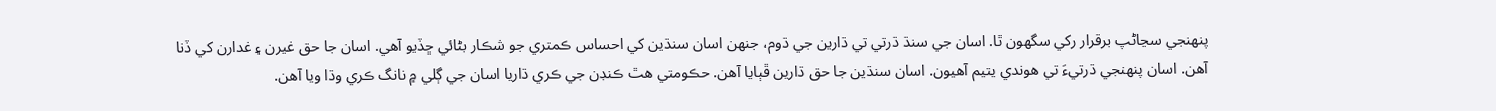پنهنجي سڃاڻپ برقرار رکي سگهون ٿا. اسان جي سنڌ ڌرتي تي ڌارين جي ڌوم، جنهن اسان سنڌين کي احساس ڪمتري جو شڪار بڻائي ڇڏيو آهي. اسان جا حق غيرن ۽ غدارن کي ڏنا آهن. اسان پنهنجي ڌرتيءَ تي هوندي يتيم آهيون. اسان سنڌين جا حق ڌارين ڦٻايا آهن. حڪومتي هٿ ڪنڊن جي ڪري ڌاريا اسان جي ڳلي ۾ نانگ ڪري وڌا ويا آهن.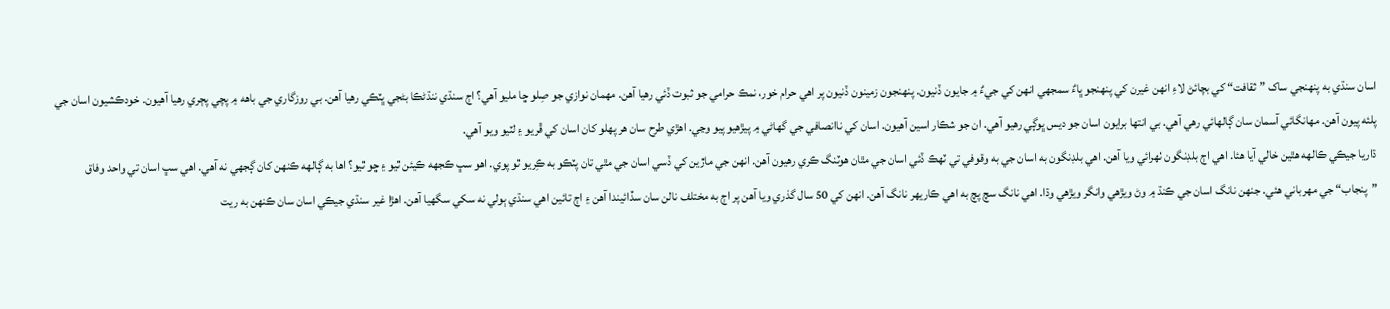اسان سنڌي به پنهنجي ساک ”ثقافت“ کي بچائڻ لاءِ انهن غيرن کي پنهنجو ڀاءٌ سمجهي انهن کي جيءٌ ۾ جايون ڏنيون. پنهنجون زمينون ڏنيون پر اهي حرام خور، نمڪ حرامي جو ثبوت ڏئي رهيا آهن. مهمان نوازي جو صِلو ڇا مليو آهي؟ اڄ سنڌي ننڌڻڪا بڻجي ڀٽڪي رهيا آهن. بي روزگاري جي باهه ۾ پچي پڄري رهيا آهيون. خودڪشيون اسان جي پلئه پيون آهن. مهانگائي آسمان سان ڳالهائي رهي آهي. بي انتها برايون اسان جو ديس ڀوڳي رهيو آهي. ان جو شڪار اسين آهيون. اسان کي ناانصافي جي گهاڻي ۾ پيڙهيو پيو وڃي. اهڙي طرح سان هر پهلو کان اسان کي ڦريو ۽ لٽيو ويو آهي.
ڌاريا جيڪي ڪالهه هٿين خالي آيا هئا. اهي اڄ بلڊنگون ٺهرائي ويا آهن. اهي بلڊنگون به اسان جي به وقوفي تي ٽهڪ ڏئي اسان جي مٿان هوٽنگ ڪري رهيون آهن. انهن جي ماڙين کي ڏسي اسان جي مٿي تان پٽڪو به ڪِريو ٿو پوي. اهو سڀ ڪجهه ڪيئن ٿيو ۽ ڇو ٿيو؟ اها به ڳالهه ڪنهن کان ڳجهي نه آهي. اهي سڀ اسان تي واحد وفاق ”پنجاب“ جي مهرباني هئي. جنهن نانگ اسان جي ڪنڌ ۾ وڻ ويڙهي وانگر ويڙهي وڌا. اهي نانگ سچ پچ به اهي ڪاريهر نانگ آهن. انهن کي 50 سال گذري ويا آهن پر اڄ به مختلف نالن سان سڏائيندا آهن ۽ اڄ تائين اهي سنڌي ٻولي نه سکي سگهيا آهن. اهڙا غير سنڌي جيڪي اسان سان ڪنهن به ريت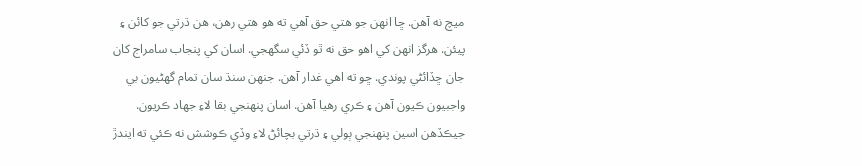ميچ نه آهن. ڇا انهن جو هتي حق آهي ته هو هتي رهن، هن ڌرتي جو کائن ۽ پيئن. هرگز انهن کي اهو حق نه ٿو ڏئي سگهجي. اسان کي پنجاب سامراج کان جان ڇڏائڻي پوندي. ڇو ته اهي غدار آهن. جنهن سنڌ سان تمام گهڻيون بي واجبيون ڪيون آهن ۽ ڪري رهيا آهن. اسان پنهنجي بقا لاءِ جهاد ڪريون. جيڪڏهن اسين پنهنجي ٻولي ۽ ڌرتي بچائڻ لاءِ وڏي ڪوشش نه ڪئي ته ايندڙ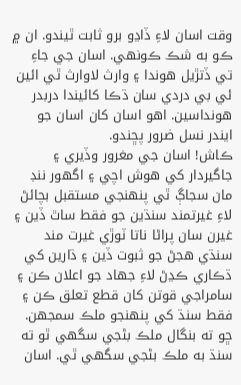وقت اسان لاءِ ڏاڍو برو ثابت ٿيندو. ان ۾ ڪو به شڪ ڪونهي. اسان جي جاءِ تي ڏتڙيل هوندا ۽ وارث لاوارث ٿي ائين ئي بي دردي سان ڌڪا کائيندا دربدر هونداسين. اهو اسان کان اسان جو ايندر نسل ضرور پڇندو.
ڪاش! اسان جي مغرور وڏيري ۽ جاگيردار کي هوش اچي ۽ اگهور ننڊ مان سجاڳ ٿي پنهنجي مستقبل بچائڻ لاءِ غيرتمند سنڌين جو فقط ساٿ ڏين ۽ غيرن سان پراڻا ناتا ٽوڙي غيرت مند سنڌي هجڻ جو ثبوت ڏين ۽ ڌارين کي ڌڪاري ڪڍڻ لاءِ جهاد جو اعلان ڪن ۽ سامراجي قوتن کان قطع تعلق ڪن ۽ فقط سنڌ کي پنهنجو ملڪ سمجهن. ڇو ته بنگال ملڪ بڻجي سگهي ٿو ته سنڌ به ملڪ بڻجي سگهي ٿي. اسان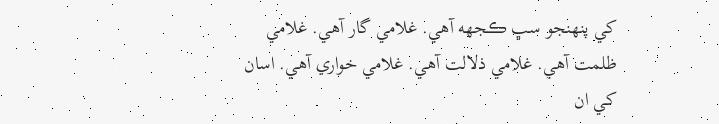کي پنهنجو سڀ ڪجهه آهي. غلامي گار آهي. غلامي ظلمت آهي. غلامي ذلالت آهي. غلامي خواري آهي. اسان کي ان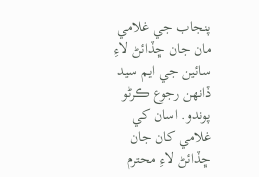پنجاب جي غلامي مان جان ڇڏائڻ لاءِ سائين جي ايم سيد ڏانهن رجوع ڪرڻو پوندو. اسان کي غلامي کان جان ڇڏائڻ لاءِ محترم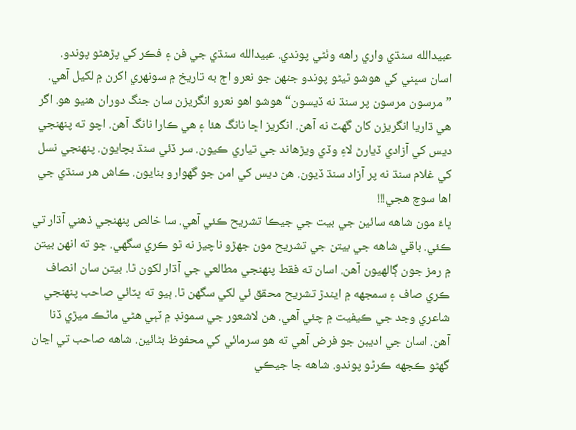عبيدالله سنڌي واري راهه وٺڻي پوندي. عبيدالله سنڌي جي فن ۽ فڪر کي پڙهڻو پوندو.
اسان سڀني کي هوشو ٿيڻو پوندو جنهن جو نعرو اڄ به تاريخ ۾ سونهري اکرن ۾ لکيل آهي. ”مرسون مرسون پر سنڌ نه ڏيسون“ هوشو اهو نعرو انگريزن سان جنگ دوران هنيو هو. اگر هي ڌاريا انگريزن کان گهٽ نه آهن. انگريز اڇا نانگ هئا ۽ هي ڪارا نانگ آهن. اچو ته پنهنجي ديس کي آزادي ڏيارڻ لاءِ وڏي ويڙهاند جي تياري ڪيون. سر ڏئي سنڌ بچايون. پنهنجي نسل کي غلام سنڌ نه پر آزاد سنڌ ڏيون. هن ديس کي امن جو گهوارو بنايون. ڪاش هر سنڌي جي اها سوچ هجي!!!
ڀاءٌ مون شاهه سائين جي بيت جي جيڪا تشريح ڪئي آهي. سا خالص پنهنجي ذهني آڌار تي ڪئي. باقي شاهه جي بيتن جي تشريح مون جهڙو ناچيز نه ٿو ڪري سگهي. ڇو ته انهن بيتن ۾ رمز جون ڳالهيون آهن. اسان ته فقط پنهنجي مطالعي جي آڌار لکون ٿا. بيتن سان انصاف ڪري صاف ۽ سمجهه ۾ ايندڙ تشريح محقق ئي لکي سگهن ٿا. ٻيو ته ڀٽائي صاحب پنهنجي شاعري وجد جي ڪيفيت ۾ چئي آهي. هن لاشعور جي سمونڊ ۾ ٽٻي هڻي ماڻڪ ميڙي ڏنا آهن. اسان جي اديبن جو فرض آهي ته هو سرمائي کي محفوظ بڻائين. شاهه صاحب تي اڃان گهڻو ڪجهه ڪرڻو پوندو. شاهه جا جيڪي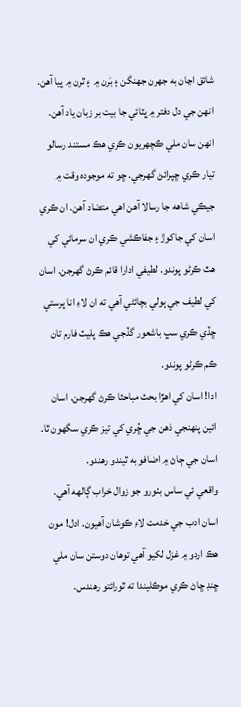شائق اڃان به جهرن جهنگن ۽ بَرن ۾ ۽ ٿرن ۾ پيا آهن. انهن جي دل دفتر ۾ ڀٽائي جا بيت بر زبان ياد آهن. انهن سان ملي ڪچهريون ڪري هڪ مستند رسالو تيار ڪري ڇپرائڻ گهرجي. ڇو ته موجوده وقت ۾ جيڪي شاهه جا رسالا آهن اهي متضاد آهن. ان ڪري اسان کي جاکوڙ ۽ جفاڪشي ڪري ان سرمائي کي هٿ ڪرڻو پوندو. لطيفي ادارا قائم ڪرڻ گهرجن. اسان کي لطيف جي ٻولي بچائڻي آهي ته ان لاءِ انا پرستي ڇڏي ڪري سڀ باشعور گڏجي هڪ پليٽ فارم تان ڪم ڪرڻو پوندو.
ادا! اسان کي اهڙا بحث مباحثا ڪرڻ گهرجن. اسان ائين پنهنجي ذهن جي ڇُري کي تيز ڪري سگهون ٿا. اسان جي ڄاڻ ۾ اضافو به ٿيندو رهندو.
واقعي ئي ساس بٺورو جو زوال خراب ڳالهه آهي. اسان ادب جي خدمت لاءِ ڪوشان آهيون. ادل! مون هڪ اردو ۾ غزل لکيو آهي توهان دوستن سان ملي ڇنڊ ڇاڻ ڪري موڪليندا ته ٿورائتو رهندس.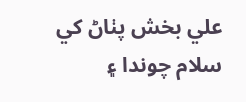علي بخش پٺاڻ کي سلام چوندا ۽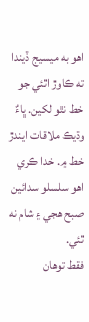اهو به ميسيج ڏيندا ته ڪاوڙ اٿئي جو خط نٿو لکين. ڀاءٌ وڌيڪ ملاقات ايندڙ خط ۾. خدا ڪري اهو سلسلو سدائين صبح هجي ۽ شام نه ٿئي.
فقط توهان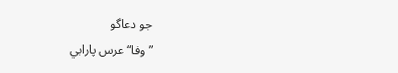جو دعاگو
”وفا“ عرس پارابي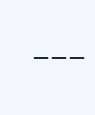___